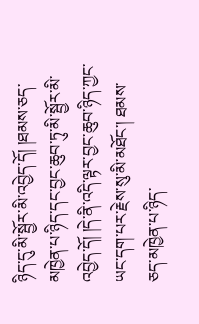ཉིད་དུ་མི་སྦྱོར་མི་འབྱེད་དོ། །ཐམས་ཅད་མཁྱེན་པ་ཉིད་དང་བྱང་ཆུབ་ཏུ་མི་སྦྱོར་མི་འབྱེད་དོ། །དེ་ནི་འདི་ལྟར་བྱང་ཆུབ་ཉིད་ཀྱང་ཡང་དག་པར་རྗེས་སུ་མི་མཐོང་། ཐམས་ཅད་མཁྱེན་པ་ཉིད་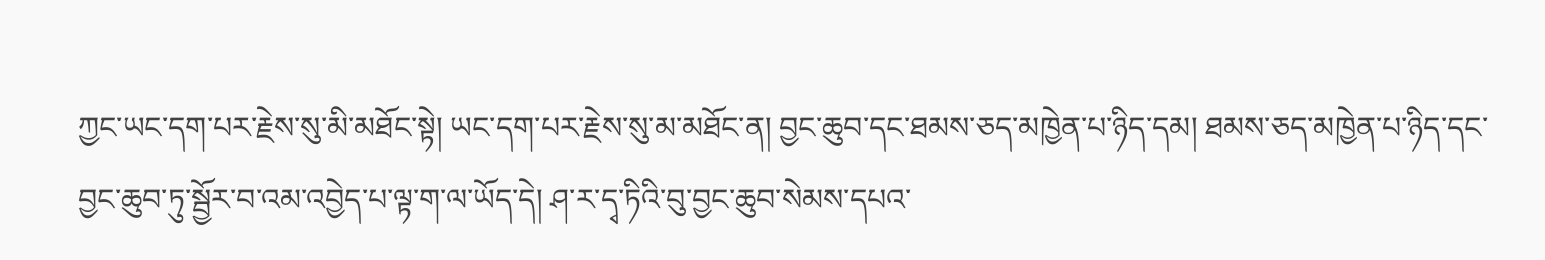ཀྱང་ཡང་དག་པར་རྗེས་སུ་མི་མཐོང་སྟེ། ཡང་དག་པར་རྗེས་སུ་མ་མཐོང་ན། བྱང་ཆུབ་དང་ཐམས་ཅད་མཁྱེན་པ་ཉིད་དམ། ཐམས་ཅད་མཁྱེན་པ་ཉིད་དང་བྱང་ཆུབ་ཏུ་སྦྱོར་བ་འམ་འབྱེད་པ་ལྟ་ག་ལ་ཡོད་དེ། ཤ་ར་དྭ་ཏིའི་བུ་བྱང་ཆུབ་སེམས་དཔའ་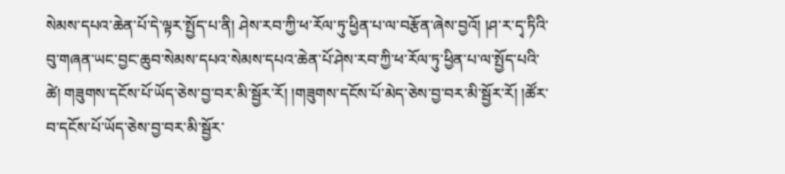སེམས་དཔའ་ཆེན་པོ་དེ་ལྟར་སྤྱོད་པ་ནི། ཤེས་རབ་ཀྱི་ཕ་རོལ་ཏུ་ཕྱིན་པ་ལ་བརྩོན་ཞེས་བྱའོ། །ཤ་ར་དྭ་ཏིའི་བུ་གཞན་ཡང་བྱང་ཆུབ་སེམས་དཔའ་སེམས་དཔའ་ཆེན་པོ་ཤེས་རབ་ཀྱི་ཕ་རོལ་ཏུ་ཕྱིན་པ་ལ་སྤྱོད་པའི་ཚེ། གཟུགས་དངོས་པོ་ཡོད་ཅེས་བྱ་བར་མི་སྦྱོར་རོ། །གཟུགས་དངོས་པོ་མེད་ཅེས་བྱ་བར་མི་སྦྱོར་རོ། །ཚོར་བ་དངོས་པོ་ཡོད་ཅེས་བྱ་བར་མི་སྦྱོར་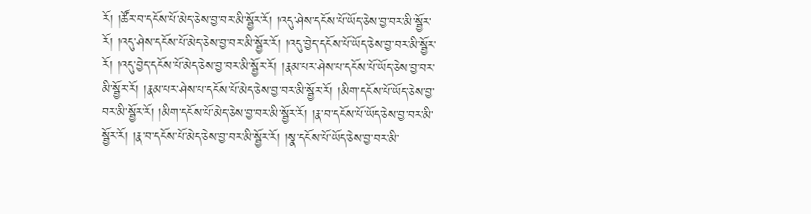རོ། །ཚོར་བ་དངོས་པོ་མེད་ཅེས་བྱ་བར་མི་སྦྱོར་རོ། །འདུ་ཤེས་དངོས་པོ་ཡོད་ཅེས་བྱ་བར་མི་སྦྱོར་རོ། །འདུ་ཤེས་དངོས་པོ་མེད་ཅེས་བྱ་བར་མི་སྦྱོར་རོ། །འདུ་བྱེད་དངོས་པོ་ཡོད་ཅེས་བྱ་བར་མི་སྦྱོར་རོ། །འདུ་བྱེད་དངོས་པོ་མེད་ཅེས་བྱ་བར་མི་སྦྱོར་རོ། །རྣམ་པར་ཤེས་པ་དངོས་པོ་ཡོད་ཅེས་བྱ་བར་མི་སྦྱོར་རོ། །རྣམ་པར་ཤེས་པ་དངོས་པོ་མེད་ཅེས་བྱ་བར་མི་སྦྱོར་རོ། །མིག་དངོས་པོ་ཡོད་ཅེས་བྱ་བར་མི་སྦྱོར་རོ། །མིག་དངོས་པོ་མེད་ཅེས་བྱ་བར་མི་སྦྱོར་རོ། །རྣ་བ་དངོས་པོ་ཡོད་ཅེས་བྱ་བར་མི་སྦྱོར་རོ། །རྣ་བ་དངོས་པོ་མེད་ཅེས་བྱ་བར་མི་སྦྱོར་རོ། །སྣ་དངོས་པོ་ཡོད་ཅེས་བྱ་བར་མི་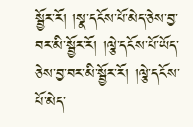སྦྱོར་རོ། །སྣ་དངོས་པོ་མེད་ཅེས་བྱ་བར་མི་སྦྱོར་རོ། །ལྕེ་དངོས་པོ་ཡོད་ཅེས་བྱ་བར་མི་སྦྱོར་རོ། །ལྕེ་དངོས་པོ་མེད་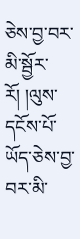ཅེས་བྱ་བར་མི་སྦྱོར་རོ། །ལུས་དངོས་པོ་ཡོད་ཅེས་བྱ་བར་མི་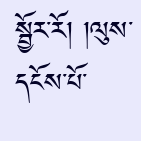སྦྱོར་རོ། །ལུས་དངོས་པོ་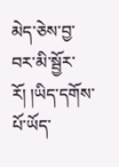མེད་ཅེས་བྱ་བར་མི་སྦྱོར་རོ། །ཡིད་དགོས་པོ་ཡོད་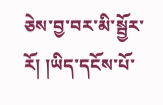ཅེས་བྱ་བར་མི་སྦྱོར་རོ། །ཡིད་དངོས་པོ་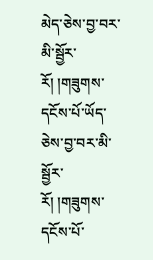མེད་ཅེས་བྱ་བར་མི་སྦྱོར་རོ། །གཟུགས་དངོས་པོ་ཡོད་ཅེས་བྱ་བར་མི་སྦྱོར་རོ། །གཟུགས་དངོས་པོ་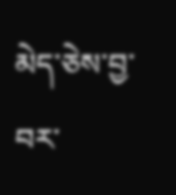མེད་ཅེས་བྱ་བར་